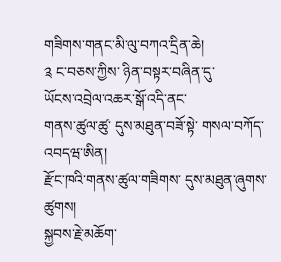གཟིགས་གནང་མི་ལུ་བཀའ་དྲིན་ཆེ།
༉ ང་བཅས་ཀྱིས་ ཉིན་བསྟར་བཞིན་དུ་
ཡོངས་འབྲེལ་འཆར་སྒོ་འདི་ནང་
གནས་ཚུལ་ཚུ་ དུས་མཐུན་བཟོ་སྟེ་ གསལ་བཀོད་འབདཝ་ཨིན།
རྫོང་ཁའི་གནས་ཚུལ་གཟིགས་ དུས་མཐུན་ཞུགས་ཚུགས།
སྐྱབས་རྗེ་མཆོག་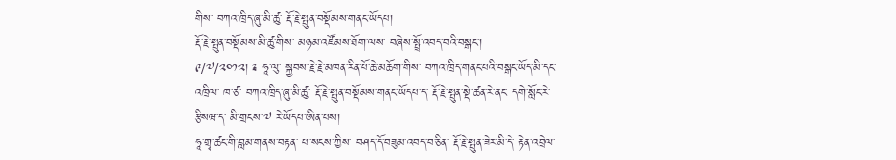གིས་ བཀའ་ཁྲིད་ཞུ་མི་ཚུ་ རྡོ་རྗེ་སྤུན་བསྡོམས་གནང་ཡོདཔ།
རྡོ་རྗེ་སྤུན་བསྡོམས་མི་ཚུ་གིས་ མཉམ་འཛོམས་ཐོག་ལས་ བཞེས་སྤྲོ་འབད་བའི་བསྒང་།
༩/༧/༢༠༡༢། ༉ ཧཱ་ལུ་ སྐྱབས་རྗེ་རྗེ་མཁན་རིན་པོ་ཆེ་མཆོག་གིས་ བཀའ་ཁྲིད་གནང་པའི་བསྒང་ཡོད་མི་དང་འཁྲིལ་ ཁ་ཙ་ བཀའ་ཁྲིད་ཞུ་མི་ཚུ་ རྡོ་རྗེ་སྤུན་བསྡོམས་གནང་ཡོདཔ་ད་ རྡོ་རྗེ་སྤུན་སྡེ་ཚན་རེ་ནང་ དགེ་སློང་རེ་རྩིསཝ་ད་ མི་གྲངས་༧ རེ་ཡོདཔ་ཨིན་པས།
ཧཱ་གྲྭ་ཚང་གི་བླམ་གནས་བརྟན་ པ་སངས་ཀྱིས་ བཤད་དོ་བཟུམ་འབད་བ་ཅིན་ རྡོ་རྗེ་སྤུན་ཟེར་མི་དེ་ རྟེན་འབྲེལ་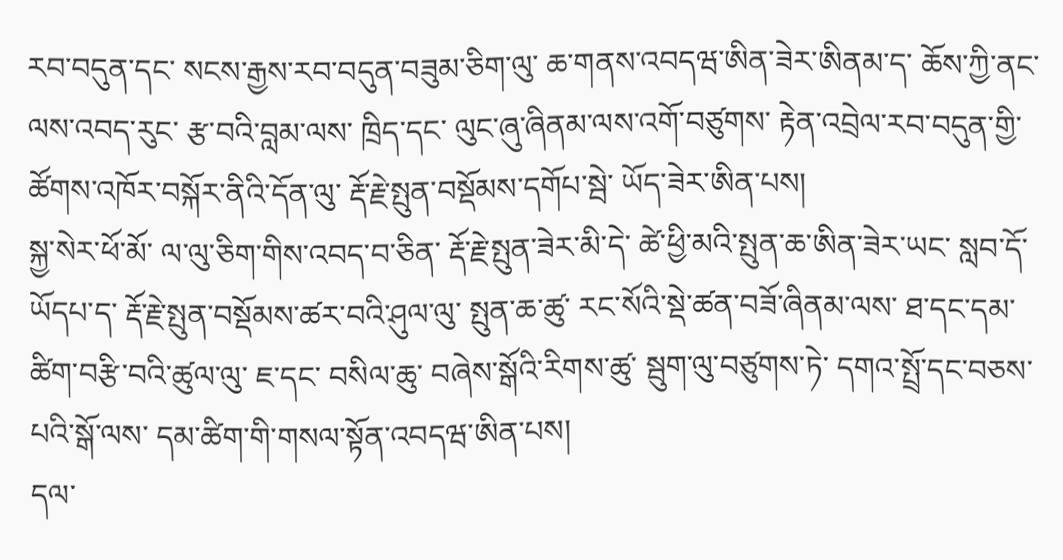རབ་བདུན་དང་ སངས་རྒྱས་རབ་བདུན་བཟུམ་ཅིག་ལུ་ ཆ་གནས་འབདཝ་ཨིན་ཟེར་ཨིནམ་ད་ ཆོས་ཀྱི་ནང་ལས་འབད་རུང་ རྩ་བའི་བླམ་ལས་ ཁྲིད་དང་ ལུང་ཞུ་ཞིནམ་ལས་འགོ་བཙུགས་ རྟེན་འབྲེལ་རབ་བདུན་གྱི་ ཚོགས་འཁོར་བསྐོར་ནིའི་དོན་ལུ་ རྡོ་རྗེ་སྤུན་བསྡོམས་དགོཔ་སྦེ་ ཡོད་ཟེར་ཨིན་པས།
སྐྱ་སེར་ཕོ་མོ་ ལ་ལུ་ཅིག་གིས་འབད་བ་ཅིན་ རྡོ་རྗེ་སྤུན་ཟེར་མི་དེ་ ཚེ་ཕྱི་མའི་སྤུན་ཆ་ཨིན་ཟེར་ཡང་ སླབ་དོ་ཡོདཔ་ད་ རྡོ་རྗེ་སྤུན་བསྡོམས་ཚར་བའི་ཤུལ་ལུ་ སྤུན་ཆ་ཚུ་ རང་སོའི་སྡེ་ཚན་བཟོ་ཞིནམ་ལས་ ཐ་དང་དམ་ཚིག་བརྩི་བའི་ཚུལ་ལུ་ ཇ་དང་ བསིལ་ཆུ་ བཞེས་སྒོའི་རིགས་ཚུ་ སྦུག་ལུ་བཙུགས་ཏེ་ དགའ་སྤྲོ་དང་བཅས་པའི་སྒོ་ལས་ དམ་ཚིག་གི་གསལ་སྟོན་འབདཝ་ཨིན་པས།
དལ་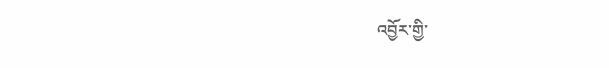འབྱོར་གྱི་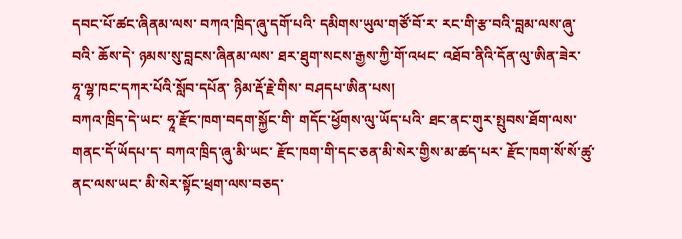དབང་པོ་ཚང་ཞིནམ་ལས་ བཀའ་ཁྲིད་ཞུ་དགོ་པའི་ དམིགས་ཡུལ་གཙོ་བོ་ར་ རང་གི་རྩ་བའི་བླམ་ལས་ཞུ་བའི་ ཆོས་དེ་ ཉམས་སུ་བླངས་ཞིནམ་ལས་ ཐར་ཐུག་སངས་རྒྱས་ཀྱི་གོ་འཕང་ འཐོབ་ནིའི་དོན་ལུ་ཨིན་ཟེར་ ཧཱ་ལྷ་ཁང་དཀར་པོའི་སློབ་དཔོན་ ཉིམ་རྡོ་རྗེ་གིས་ བཤདཔ་ཨིན་པས།
བཀའ་ཁྲིད་དེ་ཡང་ ཧཱ་རྫོང་ཁག་བདག་སྐྱོང་གི་ གདོང་ཕྱོགས་ལུ་ཡོད་པའི་ ཐང་ནང་གུར་སྤུབས་ཐོག་ལས་ གནང་དོ་ཡོདཔ་ད་ བཀའ་ཁྲིད་ཞུ་མི་ཡང་ རྫོང་ཁག་གི་དང་ཅན་མི་སེར་གྱིས་མ་ཚད་པར་ རྫོང་ཁག་སོ་སོ་ཚུ་ནང་ལས་ཡང་ མི་སེར་སྟོང་ཕྲག་ལས་བཅད་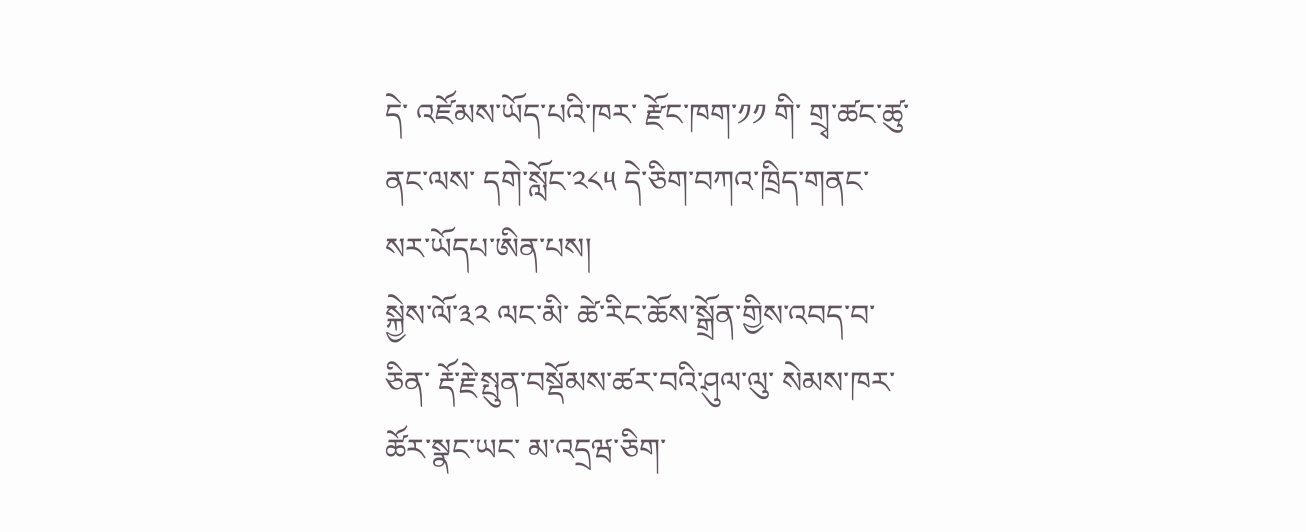དེ་ འཛོམས་ཡོད་པའི་ཁར་ རྫོང་ཁག་༡༡ གི་ གྲྭ་ཚང་ཚུ་ནང་ལས་ དགེ་སློང་༢༨༥ དེ་ཅིག་བཀའ་ཁྲིད་གནང་སར་ཡོདཔ་ཨིན་པས།
སྐྱེས་ལོ་༣༢ ལང་མི་ ཚེ་རིང་ཆོས་སྒྲོན་གྱིས་འབད་བ་ཅིན་ རྡོ་རྗེ་སྤུན་བསྡོམས་ཚར་བའི་ཤུལ་ལུ་ སེམས་ཁར་ ཚོར་སྣང་ཡང་ མ་འདྲཝ་ཅིག་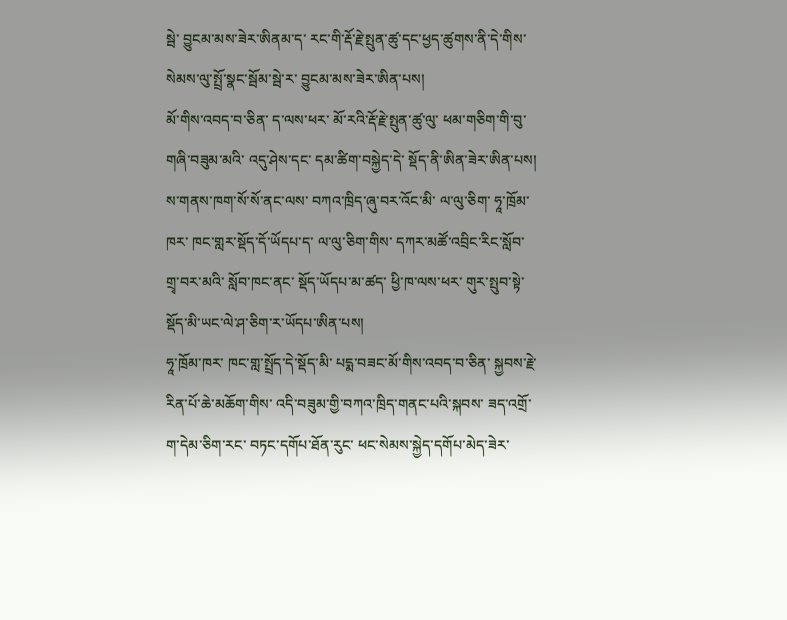སྦེ་ བྱུངམ་མས་ཟེར་ཨིནམ་ད་ རང་གི་རྡོ་རྗེ་སྤུན་ཚུ་དང་ཕྱད་ཚུགས་ནི་དེ་གིས་ སེམས་ལུ་སྤྲོ་སྣང་སྦོམ་སྦེ་ར་ བྱུངམ་མས་ཟེར་ཨིན་པས།
མོ་གིས་འབད་བ་ཅིན་ ད་ལས་ཕར་ མོ་རའི་རྡོ་རྗེ་སྤུན་ཚུ་ལུ་ ཕམ་གཅིག་གི་བུ་གཞི་བཟུམ་མའི་ འདུ་ཤེས་དང་ དམ་ཚིག་བསྐྱེད་དེ་ སྡོད་ནི་ཨིན་ཟེར་ཨིན་པས།
ས་གནས་ཁག་སོ་སོ་ནང་ལས་ བཀའ་ཁྲིད་ཞུ་བར་འོང་མི་ ལ་ལུ་ཅིག་ ཧཱ་ཁྲོམ་ཁར་ ཁང་གླར་སྡོད་དོ་ཡོདཔ་ད་ ལ་ལུ་ཅིག་གིས་ དཀར་མཚོ་འབྲིང་རིང་སློབ་གྲྭ་བར་མའི་ སློབ་ཁང་ནང་ སྡོད་ཡོདཔ་མ་ཚད་ ཕྱི་ཁ་ལས་ཕར་ གུར་སྤུབ་སྟེ་སྡོད་མི་ཡང་ལེ་ཤ་ཅིག་ར་ཡོདཔ་ཨིན་པས།
ཧཱ་ཁྲོམ་ཁར་ ཁང་གླ་སྤྲོད་དེ་སྡོད་མི་ པདྨ་བཟང་མོ་གིས་འབད་བ་ཅིན་ སྐྱབས་རྗེ་རིན་པོ་ཆེ་མཆོག་གིས་ འདི་བཟུམ་གྱི་བཀའ་ཁྲིད་གནང་པའི་སྐབས་ ཟད་འགྲོ་ག་དེམ་ཅིག་རང་ བཏང་དགོཔ་ཐོན་རུང་ ཕང་སེམས་སྐྱེད་དགོཔ་མེད་ཟེར་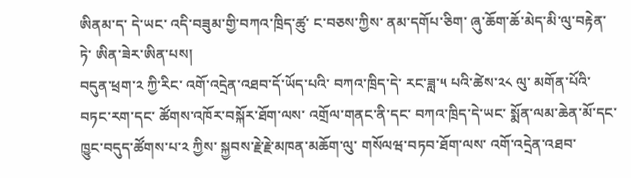ཨིནམ་ད་ དེ་ཡང་ འདི་བཟུམ་གྱི་བཀའ་ཁྲིད་ཚུ་ ང་བཅས་ཀྱིས་ ནམ་དགོཔ་ཅིག་ ཞུ་ཆོག་ཆོ་མེད་མི་ལུ་བརྟེན་ཏེ་ ཨིན་ཟེར་ཨིན་པས།
བདུན་ཕྲག་༢ ཀྱི་རིང་ འགོ་འདྲེན་འཐབ་དོ་ཡོད་པའི་ བཀའ་ཁྲིད་དེ་ རང་ཟླ་༥ པའི་ཚེས་༢༨ ལུ་ མགོན་པོའི་བཏང་རག་དང་ ཚོགས་འཁོར་བསྐོར་ཐོག་ལས་ འགྲོལ་གནང་ནི་དང་ བཀའ་ཁྲིད་དེ་ཡང་ སྨོན་ལམ་ཆེན་མོ་དང་ ཁྱུང་བདུད་ཚོགས་པ་༢ ཀྱིས་ སྐྱབས་རྗེ་རྗེ་མཁན་མཆོག་ལུ་ གསོལཝ་བཏབ་ཐོག་ལས་ འགོ་འདྲེན་འཐབ་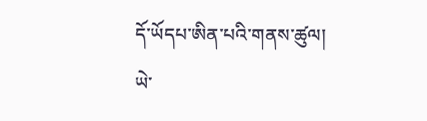དོ་ཡོདཔ་ཨིན་པའི་གནས་ཚུལ།
ཡེ་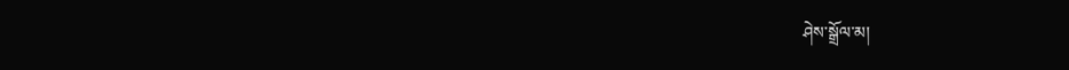ཤེས་སྒྲོལ་མ།